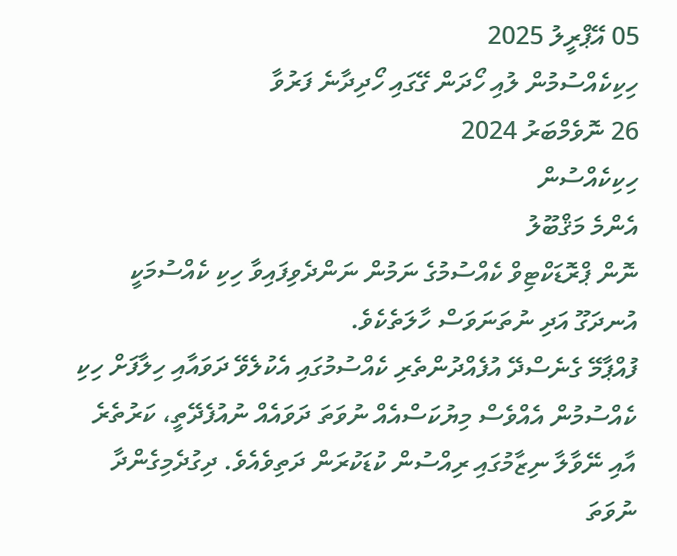05 އޭޕްރީލު 2025
ހިކިކެއްސުމުން ލުއި ހޯދަން ގޭގައި ހޯދިދާނެ ފަރުވާ
26 ނޮވެމްބަރު 2024
ހިކިކެއްސުން
އެންމެ މަޤްބޫލު
ނޮން ޕްރޮޑަކްޓިވް ކެއްސުމުގެ ނަމުން ނަންދެވިފައިވާ ހިކި ކެއްސުމަކީ އުނދަގޫ އަދި ނުތަނަވަސް ހާލަތެކެވެ.
ފުއްޕާމޭ ގެނެސްދޭ އުފެއްދުންތެރި ކެއްސުމުގައި އެކުލެވޭ ދަވައާއި ހިލާފަށް ހިކި ކެއްސުމުން އެއްވެސް މިޔުކަސްއެއް ނުވަތަ ދަވައެއް ނުއުފެދޭތީ، ކަރުތެރެ އާއި ނޭވާލާ ނިޒާމުގައި ރިއްސުން ކުޑަކުރަން ދަތިވެއެވެ. ދިގުދެމިގެންދާ ނުވަތަ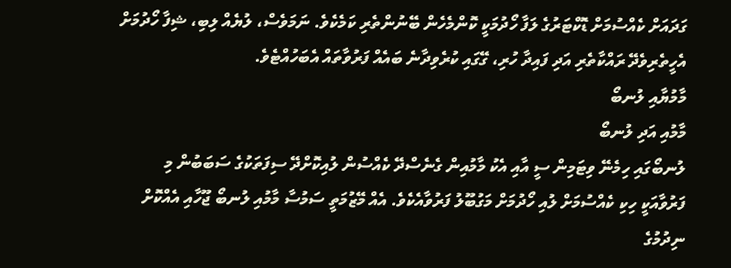ގަދައަށް ކެއްސުމަށް ޑޮކްޓަރުގެ ލަފާ ހޯދުމަކީ ކޮންމެހެން ބޭނުންތެރި ކަމެކެވެ. ނަމަވެސް، ލުޔެއް ލިބި، ޝިފާ ހޯދުމަށް އެހީތެރިވެދޭ ރައްކާތެރި އަދި ފައިދާ ހުރި، ގޭގައި ކުރެވިދާނެ ބައެއް ފަރުވާތައް އެބަހުއްޓެވެ.
މާމުޔާއި ލުނބޯ
މާމުއި އަދި ލުނބޯ
ލުނބޯގައި ހިމެނޭ ވިޓަމިން ސީ އާއި އެކު މާމުއިން ގެނެސްދޭ ކެއްސުން ލުއިކޮށްދޭ ސިފަތަކުގެ ސަބަބުން މި ފަރުވާއަކީ ހިކި ކެއްސުމަށް ލުއި ހޯދުމަށް މަގުބޫލު ފަރުވާއެކެވެ. އެއް މޭޒުމަތީ ސަމުސާ މާމުއި ލުނބޯ ޖޫހާއި އެއްކޮށް ނިދުމުގެ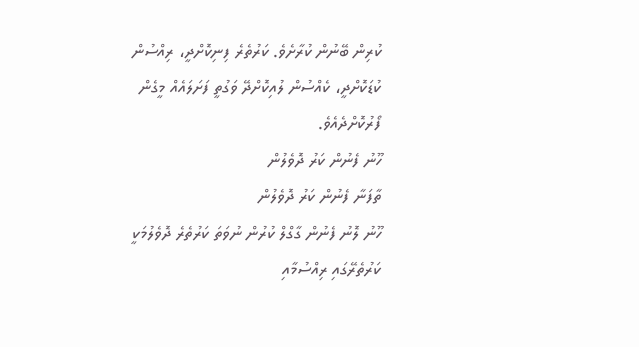ކުރިން ބޭނުން ކުރާށެވެ. ކަރުތެރެ ފިނިކޮށްދީ، ރިއްސުން ކުޑަކޮށްދީ، ކެއްސުން ލުއިކޮށްދޭ ވަގުތީ ފަށަލައެއް މީގެން ފޯރުކޮށްދެއެވެ.
ހޫނު ފެނުން ކަރު ދޮވެލުން
ތާފަނާ ފެނުން ކަރު ދޮވެލުން
ހޫނު ލޮނު ފެނުން ގާގްލް ކުރުން ނުވަތަ ކަރުތެރެ ދޮވެލުމަކީ ކަރުތެރޭގައި ރިއްސުމާއި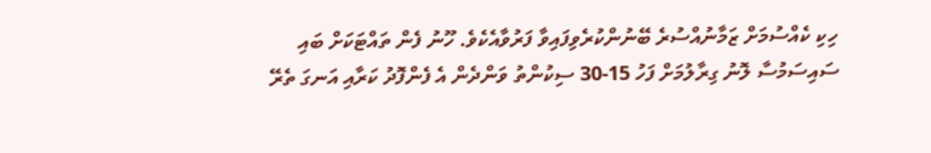ހިކި ކެއްސުމަށް ޒަމާނުއްސުރެ ބޭނުންކުރެވިފައިވާ ފަރުވާއެކެވެ. ހޫނު ފެން ތައްޓަކަށް ބައި ސައިސަމުސާ ލޮނު ގިރާލުމަށް ފަހު 15-30 ސިކުންތު ވަންދެން އެ ފެންފޮދު ކަރާއި އަނގަ ތެރޭ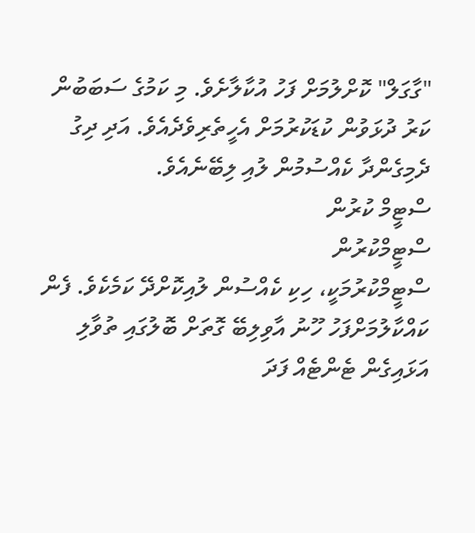"ގާގަލް" ކޮށްލުމަށް ފަހު އުކާލާށެވެ. މި ކަމުގެ ސަބަބުން ކަރު ދުޅަވުން ކުޑަކުރުމަށް އެހީތެރިވެދެއެވެ. އަދި ދިގު ދެމިގެންދާ ކެއްސުމުން ލުއި ލިބޭނެއެވެ.
ސްޓީމް ކުރުން
ސްޓީމްކުރުން
ސްޓީމްކުރުމަކީ، ހިކި ކެއްސުން ލުއިކޮށްދޭ ކަމެކެވެ. ފެން ކައްކާލުމަށްފަހު ހޫނު އާވިލިބޭ ގޮތަށް ބޮލުގައި ތުވާލި އަޅައިގެން ޓެންޓެއް ފަދަ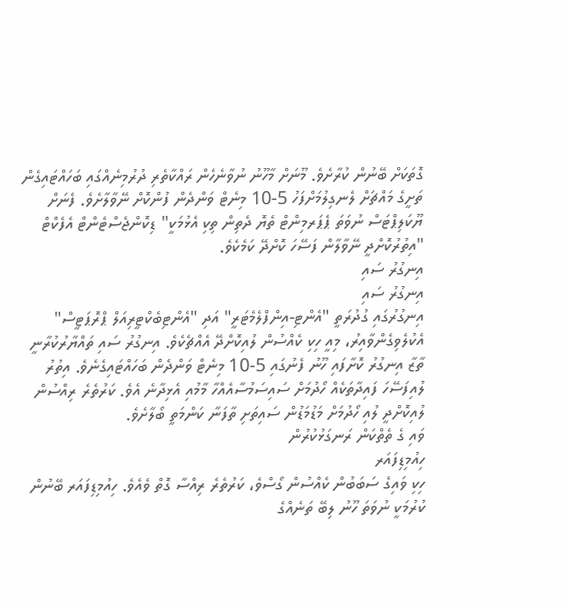ގޮތަކަށް ބޭނުން ކުރާށެވެ. މޫނަށް މާހޫނު ނުވާނެހެން ރައްކާތެރި ދުރުމިނެއްގައި ބަހައްޓައިގެން ތަށީގެ މައްޗަށް ލެނގިލުމަށްފަހު 5-10 މިނެޓް ވަންދެން ފުންކޮށް ނޭވާލާށެވެ. ފެނަށް ޔޫކަލިޕްޓަސް ނުވަތަ ޕެޕަރމިންޓް ތެޔޮ ދެތިން ތިކި އެޅުމަކީ" ޑިކޮންޖެސްޓެންޓް އެފެކްޓް "އިތުރުކޮށްދީ ނޭވާލާން ފަސޭހަ ކޮށްދޭ ކަމެކެވެ.
އިނގުރު ސައި
އިނގުރު ސައި
އިނގުރުގައި ގުދުރަތީ "އެންޓި-އިންފްލެމެޓަރީ" އަދި "އެންޓިބެކްޓީރިއަލް ޕްރޮޕަޓީސް" އެކުލެވިގެންވާއިރު، މިއީ ހިކި ކެއްސުން ލުއިކޮށްދޭ އެއްޗެކެވެ. އިނގުރު ސައި ތައްޔާރުކުރާނީ ތާޒާ އިނގުރު ކޮށާފައި ހޫނު ފެނުގައި 5-10 މިނެޓް ވަންދެން ބަހައްޓައިގެނެވެ. އިތުރު ލުއިފަސޭހަ ފައިދާތަކެއް ހޯދުމަށް ސައިސަމުސާއެއްހާ މާމުއި އެޅިދާނެ އެވެ. ކަރުތެރެ ރިއްސުން ލުއިކޮށްދީ ލުއި ހޯދުމަށް މަޑުމަޑުން ސައިތަށި ތާފަނާ ކަންމަތީ ބޯލާށެވެ.
ވައި ގެ ތެތްކަން ރަނގަޅުކުރުން
ހިއުމިޑިފައަރ
ހިކި ވައިގެ ސަބަބުން ކެއްސުން ގޯސްވެ، ކަރުތެރެ ރިއްސާ ގޮތް ވެއެވެ. ހިއުމިޑިފައަރ ބޭނުން ކުރުމަކީ ނުވަތަ ހޫނު ލިބޭ ތަނެއްގެ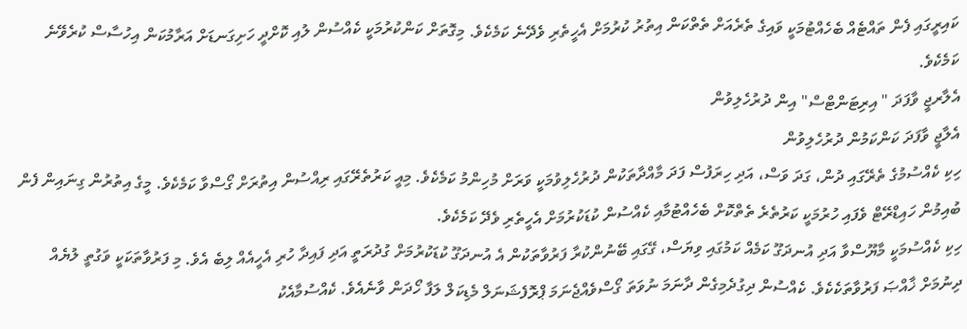ކައިރީގައި ފެން ތައްޓެއް ބެހެއްޓުމަކީ ވައިގެ ތެރެއަށް ތެތްކަން އިތުރު ކުރުމަށް އެހީތެރި ވެދޭނެ ކަމެކެވެ. މިގޮތަށް ކަންކުރުމަކީ ކެއްސުން ލުއި ކޮށްދީ ހަށިގަނޑަށް އަރާމުކަން އިހުސާސް ކުރެވޭނެ ކަމެކެވެ.
އެލާރޖީ ވާފަދަ " އިރިޓަންޓްސް" އިން ދުރުހެލިވުން
އެލާޖީ ވާފަދަ ކަންކަމުން ދުރުހެލިވުން
ހިކި ކެއްސުމުގެ ތެރޭގައި ދުން، ގަދަ ވަސް، އަދި ހިރަފުސް ފަދަ މާއްދާތަކުން ދުރުހެލިވުމަކީ ވަރަށް މުހިންމު ކަމެކެވެ. މިއީ ކަރުތެރޭގައި ރިއްސުން އިތުރަށް ގޯސްވާ ކަމެކެވެ. މީގެ އިތުރުން ގިނައިން ފެން ބުއިމުން ހައިޑްރޭޓް ވެފައި ހުރުމަކީ ކަރުތެރެ ތެތްކޮށް ބެހެއްޓުމާއި ކެއްސުން ކުޑަކުރުމަށް އެހީތެރި ވެދޭ ކަމެކެވެ.
ހިކި ކެއްސުމަކީ މާޔޫސްވާ އަދި އުނދަގޫ ކަމެއް ކަމުގައި ވިޔަސް، ގޭގައި ބޭނުންކުރާ ފަރުވާތަކުން އެ އުނދަގޫ ކުޑަކުރުމަށް ގުދުރަތީ އަދި ފައިދާ ހުރި އެހީއެއް ލިބެ އެވެ. މި ފަރުވާތަކަކީ ވަގުތީ ލުޔެއް ދިނުމަށް ޚާއްޞަ ފަރުވާތަކެކެވެ. ކެއްސުން ދިގުދެމިގެން ދާނަމަ ނުވަތަ ގޯސްވެއްޖެނަމަ ޕްރޮފެޝަނަލް މެޑިކަލް ލަފާ ހޯދަން ވާނެއެވެ. ކެއްސުމާއެކު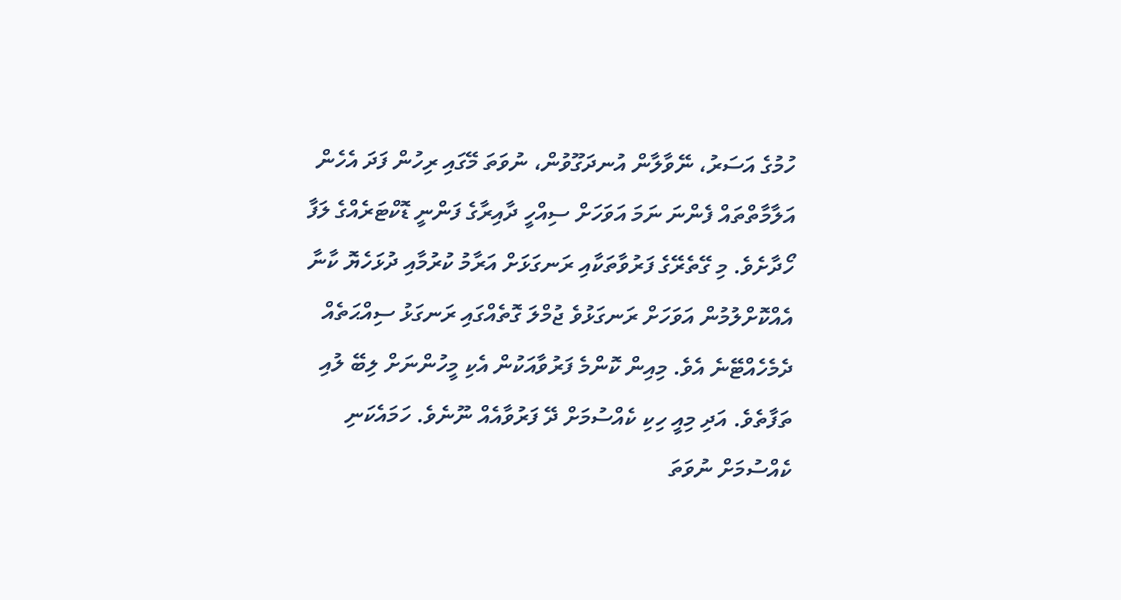ހުމުގެ އަސަރު، ނޭވާލާން އުނދަގޫވުން، ނުވަތަ މޭގައި ރިހުން ފަދަ އެހެން އަލާމާތްތައް ފެންނަ ނަމަ އަވަހަށް ސިއްހީ ދާއިރާގެ ފަންނީ ޑޮކްޓަރެއްގެ ލަފާ ހޯދާށެވެ. މި ގޭތެރޭގެ ފަރުވާތަކާއި ރަނގަޅަށް އަރާމު ކުރުމާއި ދުޅަހެޔޮ ކާނާ އެއްކޮށްލުމުން އަވަހަށް ރަނގަޅުވެ ޖުމްލަ ގޮތެއްގައި ރަނގަޅު ސިއްޙަތެއް ދެމެހެއްޓޭނެ އެވެ. މިއިން ކޮންމެ ފަރުވާއަކުން އެކި މީހުންނަށް ލިބޭ ލުއި ތަފާތެވެ. އަދި މިއީ ހިކި ކެއްސުމަށް ދޭ ފަރުވާއެއް ނޫނެވެ. ހަމައެކަނި ކެއްސުމަށް ނުވަތަ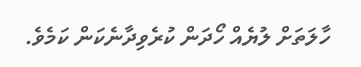ހާލަތަށް ލުޔެއް ހޯދަން ކުރެވިދާނެކަން ކަމެވެ.